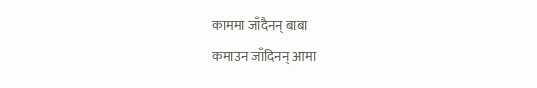काममा जाँदैनन् बाबा
कमाउन जाँदिनन् आमा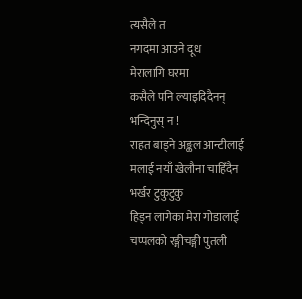त्यसैले त
नगदमा आउने दूध
मेरालागि घरमा
कसैले पनि ल्याइदिदैनन्
भन्दिनुस् न !
राहत बाड्ने अङ्कल आन्टीलाई
मलाई नयाँ खेलौना चाहिँदैन
भर्खर टुकुटुकु
हिड्न लागेका मेरा गोडालाई
चप्पलको रङ्गीचङ्गी पुतली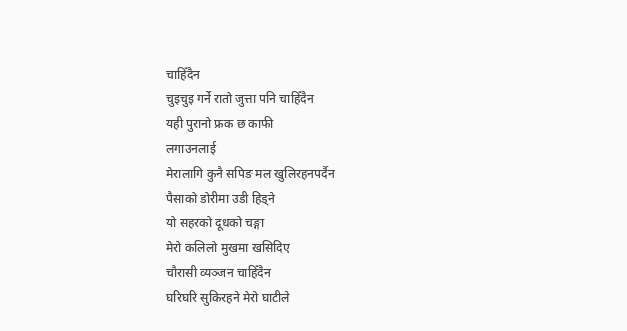चाहिँदैन
चुइचुइ गर्ने रातो जुत्ता पनि चाहिँदैन
यही पुरानो फ्रक छ काफी
लगाउनलाई
मेरालागि कुनै सपिङ मल खुलिरहनपर्दैन
पैसाको डोरीमा उडी हिड्ने
यो सहरको दूधको चङ्गा
मेरो कलिलो मुखमा खसिदिए
चौरासी व्यञ्जन चाहिँदैन
घरिघरि सुकिरहने मेरो घाटीले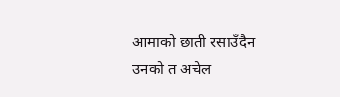आमाको छाती रसाउँदैन
उनको त अचेल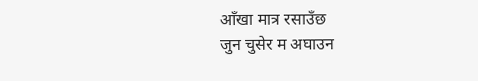आँखा मात्र रसाउँछ
जुन चुसेर म अघाउन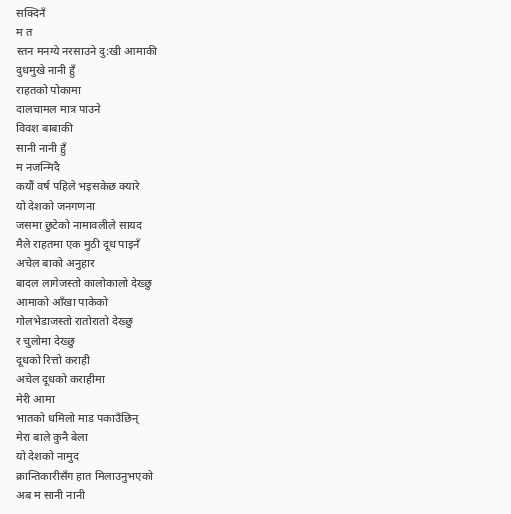सक्दिनँ
म त
स्तन मनग्ये नरसाउने दु:खी आमाकी
दुधमुखे नानी हुँ
राहतको पोकामा
दालचामल मात्र पाउने
विवश बाबाकी
सानी नानी हुँ
म नजन्मिदै
कयौं वर्ष पहिले भइसकेछ क्यारे
यो देशको जनगणना
जसमा छुटेको नामावलीले सायद
मैले राहतमा एक मुठी दूध पाइनँ
अचेल बाको अनुहार
बादल लागेजस्तो कालोकालो देख्छु
आमाको आँखा पाकेको
गोलभेडाजस्तो रातोरातो देख्छु
र चुलोमा देख्छु
दूधको रित्तो कराही
अचेल दूधको कराहीमा
मेरी आमा
भातको धमिलो माड पकाउँछिन्
मेरा बाले कुनै बेला
यो देशको नामुद
क्रान्तिकारीसँग हात मिलाउनुभएको
अब म सानी नानी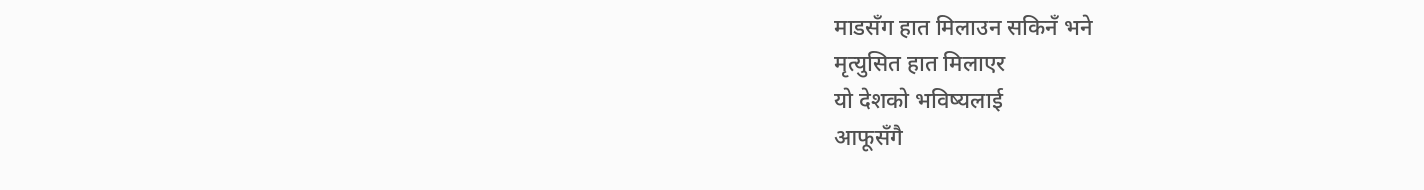माडसँग हात मिलाउन सकिनँ भने
मृत्युसित हात मिलाएर
यो देशको भविष्यलाई
आफूसँगै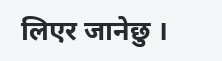लिएर जानेछु ।